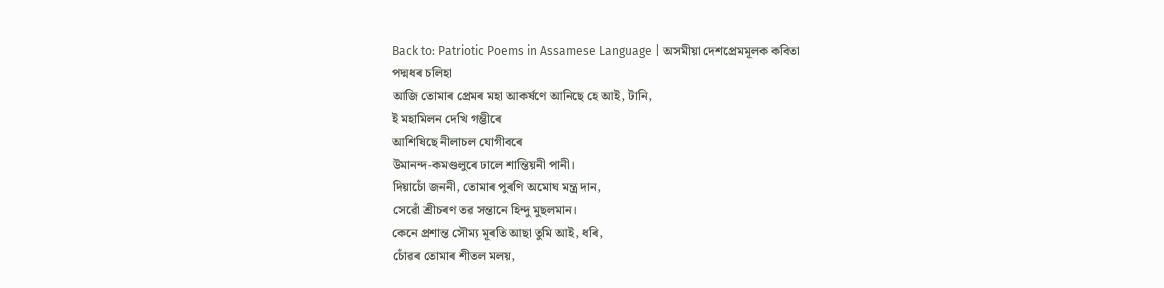Back to: Patriotic Poems in Assamese Language | অসমীয়া দেশপ্ৰেমমূলক কবিতা
পদ্মধৰ চলিহা
আজি তোমাৰ প্ৰেমৰ মহা আকর্ষণে আনিছে হে আই, টানি,
ই মহামিলন দেখি গম্ভীৰে
আশিষিছে নীলাচল যোগীবৰে
উমানন্দ-কমণ্ডলুৰে ঢালে শান্তিয়নী পানী।
দিয়াচোঁ জননী, তোমাৰ পুৰণি অমোঘ মন্ত্র দান,
সেৱোঁ শ্ৰীচৰণ তৱ সন্তানে হিন্দু মুছলমান।
কেনে প্রশান্ত সৌম্য মূৰতি আছা তুমি আই, ধৰি,
চোঁৱৰ তোমাৰ শীতল মলয়,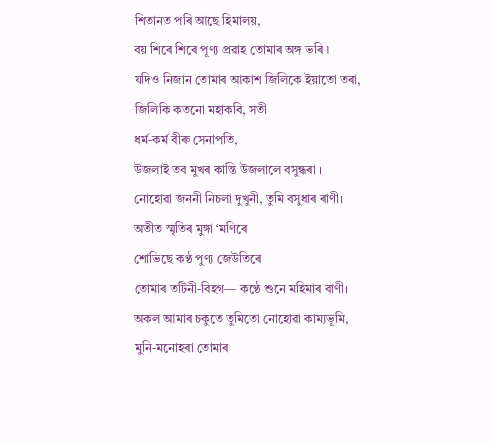শিতানত পৰি আছে হিমালয়,
বয় শিৰে শিৰে পূণ্য প্ৰৱাহ তোমাৰ অঙ্গ ভৰি ৷
যদিও নিজান তোমাৰ আকাশ জিলিকে ইয়াতো তৰা,
জিলিকি কতনো মহাকবি, সতী
ধৰ্ম-কৰ্ম বীৰু সেনাপতি,
উজলাই তব মুখৰ কান্তি উজলালে বসুন্ধৰা ।
নোহোৱা জননী নিচলা দুখুনী, তুমি বসুধাৰ ৰাণী।
অতীত স্মৃতিৰ মুঙ্গা ‘মণিৰে
শোভিছে কণ্ঠ পুণ্য জেউতিৰে
তোমাৰ তটিনী-বিহগ— কণ্ঠে শুনে মহিমাৰ বাণী।
অকল আমাৰ চকুতে তুমিতো নোহোৱা কাম্যভূমি,
মুনি-মনোহৰা তোমাৰ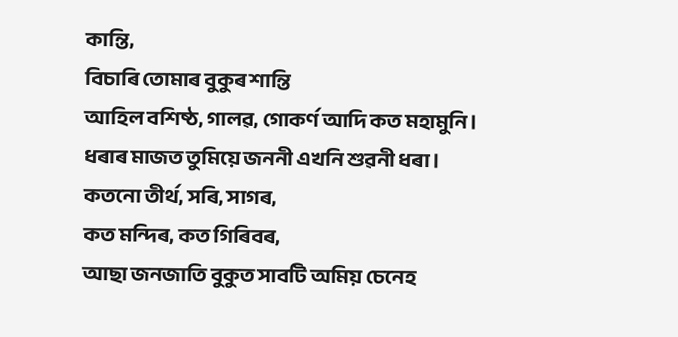কান্তি,
বিচাৰি তোমাৰ বুকুৰ শান্তি
আহিল বশিষ্ঠ, গালৱ, গোকর্ণ আদি কত মহামুনি।
ধৰাৰ মাজত তুমিয়ে জননী এখনি শুৱনী ধৰা ।
কতনো তীৰ্থ, সৰি, সাগৰ,
কত মন্দিৰ, কত গিৰিবৰ,
আছা জনজাতি বুকুত সাবটি অমিয় চেনেহ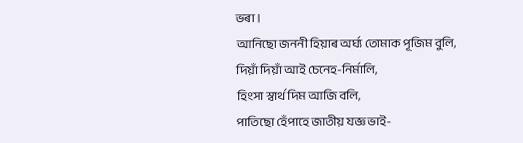ভৰা ।
আনিছো জননী হিয়াৰ অৰ্ঘ্য তোমাক পূজিম বুলি,
দিয়াঁ দিয়াঁ আই চেনেহ-নিৰ্মালি,
হিংসা স্বার্থ দিম আজি বলি,
পাতিছো হেঁপাহে জাতীয় যজ্ঞ ভাই-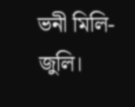ভনী মিলি-জুলি।